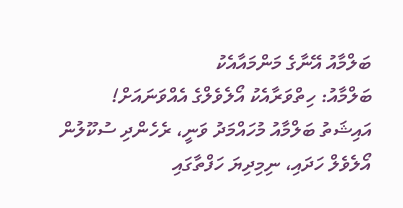ބަލްމާއު އޭނާގެ މަންމައާއެކު
ބަލްމާއު: ހިތްވަރާއެކު އޯލެވެލްގެ އެއްވަނައަށް!
އައިޝަތު ބަލްމާއު މުހައްމަދު ވަނީ، ރެހެންދި ސުކޫލުން އޯލެވެލް ހަދައި، ނިމިދިޔަ ހަފްތާގައި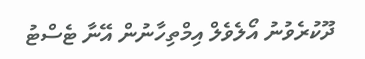ދޫކުރެވުނު އޯލެވެލް އިމްތިހާނުން އޭނާ ޓެސްޓު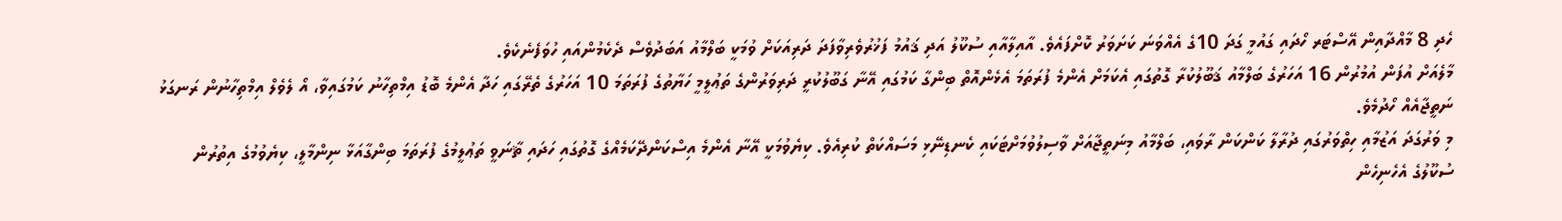ހެދި 8 މާއްދާއިން އޭސްޓަރ ހޯދައި ގައުމީ ގަދަ 10ގެ އެއްވަނަ ކަށަވަރު ކޮށްފައެވެ. އާއިލާއާއި ސުކޫލު އަދި ޤައުމު ފަޚުރުވެރިވާފަދަ ދަރިއަކަށް ވުމަކީ ބަލްމާއު އަބަދުވެސް ދެކެމުންއައި ހުވަފެނެކެވެ.
މާލެއަށް އުފަން އުމުރުން 16 އަހަރުގެ ބަލްމާއު ޤަބޫލުކުރާ ގޮތުގައި އެކަމަށް އެންމެ ފުރަތަމަ އެޅެންއޮތް ބިންގާ ކަމުގައި އޭނާ ގަބޫލުކުރީ ދަރިވަރުންގެ ތަޢުލީމީ ހަޔާތުގެ ފުރަތަމަ 10 އަހަރުގެ ތެރޭގައި ހަދާ އެންމެ ބޮޑު އިމްތިހާނު ކަމުގައިވާ، އޯ ލެވެލް އިމްތިހާނުން ރަނގަޅު ނަތީޖާއެއް ހޯދުމެވެ.
މި ވަރުގަދަ އަޒުމާއި ހިތްވަރުގައި ދުރާލާ ކަންކަން ރާވައި، ބަލްމާއު މިނަތީޖާއަށް ވާސިލުވުމަށްޓަކައި ކެނޑިނޭޅި މަސައްކަތް ކުރިއެވެ. ކިޔެވުމަކީ އޭނާ އެންމެ އިސްކަންދޭކަމެއްގެ ގޮތުގައި ހަދައި ޘާނަވީ ތަޢުލީމުގެ ފުރަތަމަ ބިންގާއަޅާ ނިންމާލީ، ކިޔެވުމުގެ އިތުރުން ސުކޫލުގެ އެހެނިހެން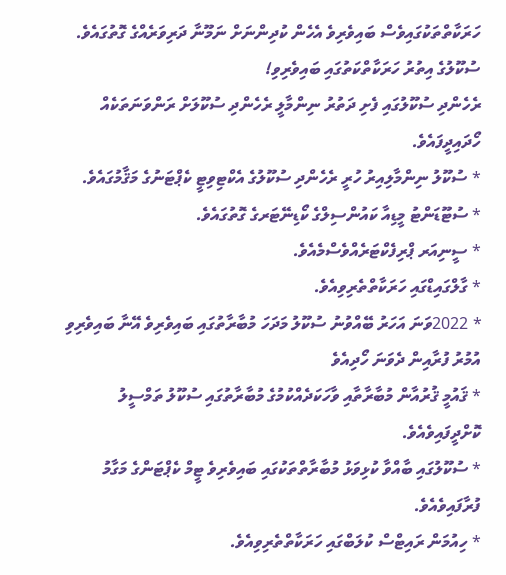ހަރަކާތްތަކުގައިވެސް ބައިވެރިވެ އެހެން ކުދިންނަށް ނަމޫނާ ދަރިވަރެއްގެ ގޮތުގައެވެ.
ސުކޫލުގެ އިތުރު ހަރަކާތްކަތުގައި ބައިވެރިވި!
ރެހެންދި ސުކޫލުގައި ފެށި ދަތުރު ނިންމާލީ ރެހެންދި ސުކޫލަށް ރަންވަނަތަކެއް ހޯދައިދީފައެވެ.
* ސުކޫލު ނިންމާލިއިރު ހުރީ ރެހެންދި ސުކޫލުގެ އެކްޓިވިޓީ ކެޕްޓަނުގެ މަޤާމުގައެވެ.
* ސުޓޫޑަންޓު މީޑިއާ ކައުންސިލްގެ ކޯޑިނޭޓަރގެ ގޮތުގައެވެ.
* ސީނިއަރ ޕްރިފެކްޓަރެއްވެސްމެއެވެ.
* ގާލްގައިޑްގައި ހަރަކާތްތެރިވިއެވެ.
* 2022ވަނަ އަހަރު ބޭއްވުނު ސުކޫލު މަދަހަ މުބާރާތުގައި ބައިވެރިވެ އޭނާ ބައިވެރިވި އުމުރު ފުރާއިން ދެވަނަ ހޯދިއެވެ
* ޤައުމީ ޤުރުއާން މުބާރާތާއި ވާހަކަދެއްކުމުގެ މުބާރާތުގައި ސުކޫލު ތަމްސީލު ކޮށްދީފައިވެއެވެ.
* ސުކޫލުގައި ބާއްވާ ކުޅިވަޅު މުބާރާތްތަކުގައި ބައިވެރިވެ ޓީމް ކެޕްޓަންގެ މަގާމު ފުރާފައިވެއެވެ.
* ހިއުމަން ރައިޓްސް ކުލަބްގައި ހަރަކާތްތެރިވިއެވެ.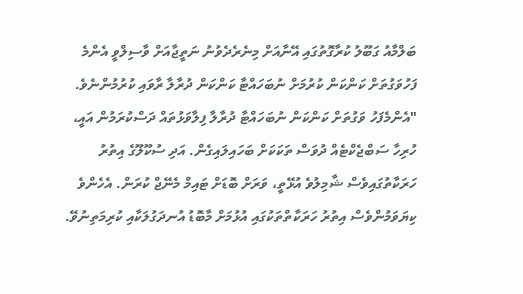ބަލްމާއު ގަބޫލު ކުރާގޮތުގައި އޭނާއަށް މިނެރެދެވުނު ނަތީޖާއަށް ވާސިލްވީ އެންމެ ފަހުވަގުތަށް ކަންކަން ކުރުމަށް ނުބަހައްޓާ ކަންކަން ދުރާލާ ރާވައި ކުރުމުންނެވެ.
"އެންމެފަހު ވަގުތަށް ކަންކަން ނުބަހައްޓާ ދުރާލާ ފިލާވަޅުތައް ދަސްކުރަމުން އައީ، ހުރިހާ ސަބްޖެކްޓެއް ދުވަސް ތަކަކަށް ބަހައިލައިގެން. އަދި ސުކޫލޫގެ އިތުރު ހަރަކާތުގައިވެސް ޝާމިލުވެ އުޅޭތީ، ވަރަށް ބޮޑަށް ޓައިމް މެނޭޖް ކުރަން. އެހެންވެ ކިޔަވަމުންވެސް އިތުރު ހަރަކާތްތަކުގައި އުޅުމަށް މާބޮޑު އުނދަގުލަކާއި ކުރިމަތިނުވޭ.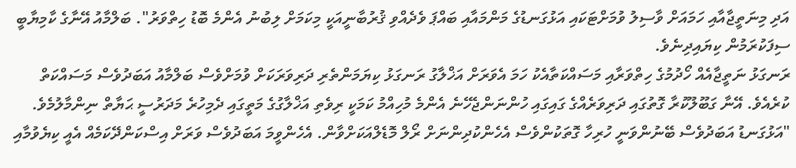އަދި މިނަތީޖާއާއި ހަމައަށް ވާސިލު ވުމަށްޓަކައި އަޅުގަނޑުގެ މަންމައާއި ބައްޕަ ވެދެއްވި ޤުރުބާނީއަކީ މިކަމަށް ލިބުނު އެންމެ ބޮޑު ހިތްވަރު". ބަލްމާއު އޭނާގެ ކާމިޔާބީ ސިފަކުރަމުން ކިޔައިދިނެވެ.
ރަނގަޅު ނަތީޖާއެއް ހޯދުމުގެ ހިތްވަރާއި މަސައްކަތާއެކު ހަމަ އެވަރަށް އަޚްލާގު ރަނގަޅު ކިޔަމަންތެރި ދަރިވަރަކަށް ވުމަށްވެސް ބަލްމާއު އަބަދުވެސް މަސައްކަތް ކުރެއެވެ. އޭނާ ގަބޫލޫކުރާ ގޮތުގައި ދަރިވަރެއްގެ ގައިގައި ހުންނަންޖެހޭނެ އެންމެ މުހިއްމު ކަމަކީ ރިވެތި އަޚްލާގުގެ މަތީގައި ދެމިހުރެ މަދަރުސީ ޙަޔާތް ނިންމާލުމެވެ.
"އަޅުގަނޑު އަބަދުވެސް ބޭނުންވަނީ ހުރިހާ ގޮތަކުންވެސް އެހެންކުދިންނަށް ރޯލް މޮޑެލްއަކަށްވާން. އެހެންވީމަ އަބަދުވެސް ވަރަށް އިސްކަންދޭކަމެއް އެއީ ކިޔެވުމާއި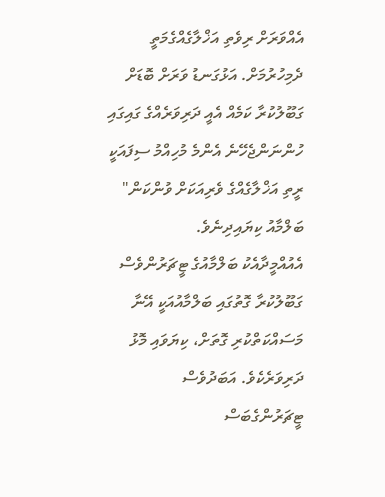އެއްވަރަށް ރިވެތި އަޚްލާގެއްގެމަތީ ދެމިހުރުމަށް. އަޅުގަނޑު ވަރަށް ބޮޑަށް ގަބޫލުކުރާ ކަމެއް އެއީ ދަރިވަރެއްގެ ގައިގައި ހުންނަންޖެހޭނެ އެންމެ މުހިއްމު ސިފައަކީ ރީތި އަޚްލާގެއްގެ ވެރިއަކަށް ވުންކަން" ބަލްމާއު ކިޔައިދިނެވެ.
އެއުއްމީދާއެކު ބަލްމާއުގެ ޓީޗަރުންވެސް ގަބޫލުކުރާ ގޮތުގައި ބަލްމާއުއަކީ އޭނާ މަސައްކަތްކުރި ގޮތަށް، ކިޔަވައި މޮޅު ދަރިވަރެކެވެ. އަބަދުވެސް ޓީޗަރުންގެބަސް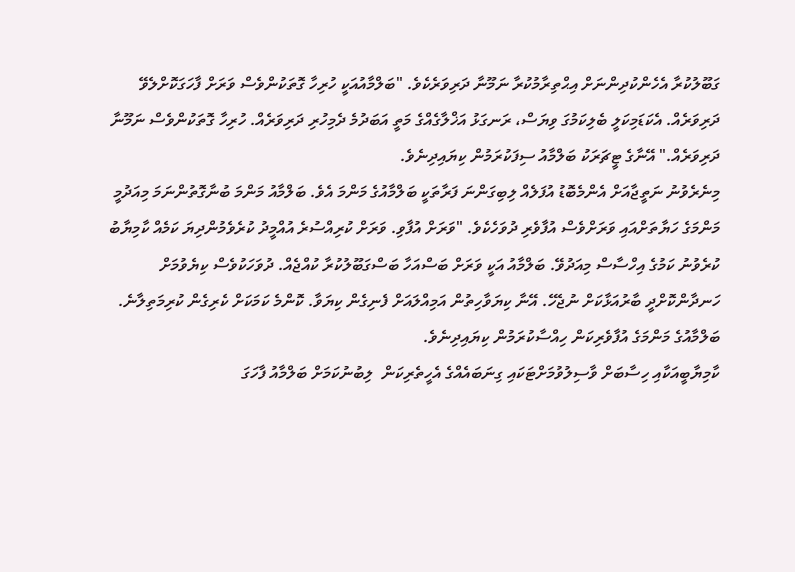ގަބޫލުކުރާ އެހެންކުދިންނަށް އިޙްތިރާމުކުރާ ނަމޫނާ ދަރިވަރެކެވެ. "ބަލްމާއުއަކީ ހުރިހާ ގޮތަކުންވެސް ވަރަށް ފާހަގަކޮށްލެވޭ ދަރިވަރެއް. އެކަޑަމިކަލީ ބެލިކަމުގަ ވިޔަސް، ރަނގަޅު އަޚްލާގެއްގެ މަތީ އަބަދުމެ ދެމިހުރި ދަރިވަރެއް. ހުރިހާ ގޮތަކުންވެސް ނަމޫނާ ދަރިވަރެއް." އޭނާގެ ޓީޗަރަކު ބަލްމާއު ސިފަކުރަމުން ކިޔައިދިނެވެ.
މިނެރެވުނު ނަތީޖާއަށް އެންމެބޮޑު އުފަލެއް ލިބިގަންނަ ފަރާތަކީ ބަލްމާއުގެ މަންމަ އެވެ. ބަލްމާއު މަންމަ ބުނާގޮތުންނަމަ މިއަދުމީ މަންމަގެ ހަޔާތަށްއައި ވަރަށްވެސް އުފާވެރި ދުވަހެކެވެ. "ވަރަށް އުފާވި. ވަރަށް ކުރިއްސުރެ އުއްމީދު ކުރެވެމުންދިޔަ ކަމެއް ކާމިޔާބު ކުރެވުނު ކަމުގެ އިހްސާސް މިއަދުވޭ. ބަލްމާއު އަކީ ވަރަށް ބަސްއަހާ ބަސްގަބޫލުކުރާ ކުއްޖެއް. ދުވަހަކުވެސް ކިޔެވުމަށް ހަނދާންކޮށްދީ ބާރުއަޅާކަށް ނުޖެހޭ. އޭނާ ކިޔަވާހިތުން އަމިއްލައަށް ފެނިގެން ކިޔަވާ. ކޮންމެ ކަމަކަށް ކެރިގެން ކުރިމަތިލާނެ. ބަލްމާއުގެ މަންމަގެ އުފާވެރިކަން ހިއްސާކުރަމުން ކިޔައިދިނެވެ.
ކާމިޔާބީއަކާއި ހިސާބަށް ވާސިލުވުމަށްޓަކައި ގިނަބައެއްގެ އެހީތެރިކަން  ލިބުނުކަމަށް ބަލްމާއު ފާހަގަ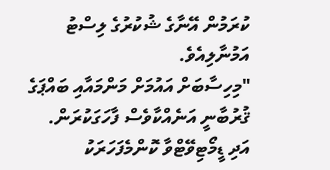ކުރަމުން އޭނާގެ ޝުކުރުގެ ލިސްޓު އަމުނާލިއެވެ.
"މިހިސާބަށް އައުމަށް މަންމައާއި ބައްޕަގެ ޤުރުބާނީ އަނެއްކާވެސް ފާހަގަކުރަން. އަދި ޑީމޯޓިވޭޓްވާ ކޮންމެފަހަރަކު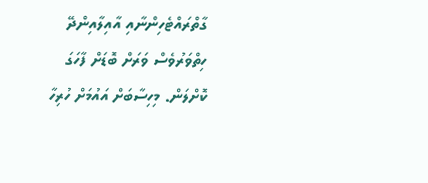ގާތްރައްޓެހިންނާއި އާއިލާއިންދޭ ހިތްވަރުވެސް ވަރަށް ބޮޑަށް ފާހަގަ ކޮށްލަން. މިހިސާބަށް އައުމަށް ހުރިހާ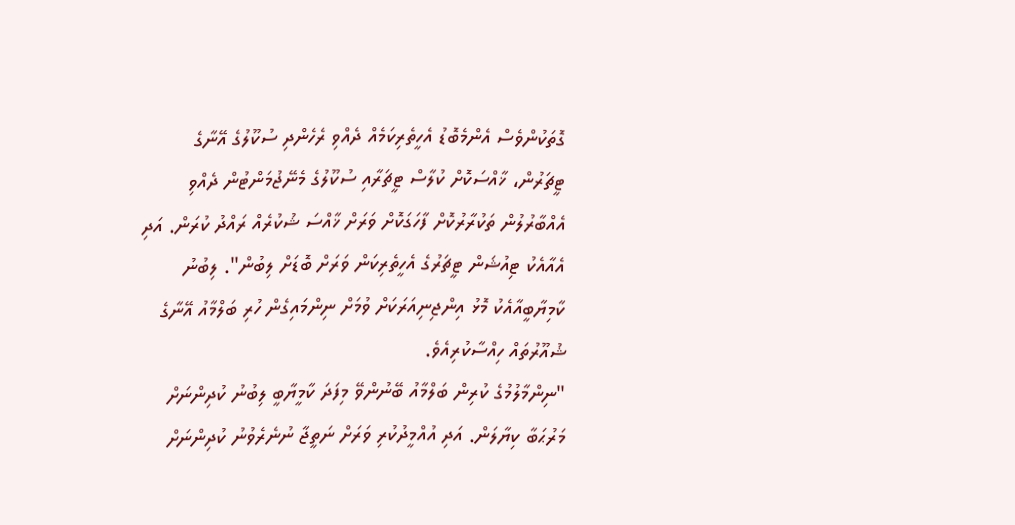ގޮތަކުންވެސް އެންމެބޮޑު އެހީތެރިކަމެއް ދެއްވި ރެހެންދި ސުކޫލުގެ އޭނާގެ ޓީޗަރުން، ޚާއްސަކޮށް ކުލާސް ޓީޗަރާއި ސުކޫލުގެ މެނޭޖުމަންޓުން ދެއްވި އެއްބާރުލުން ތަކުރާރުކޮށް ފާހަގަކޮށް ވަރަށް ޚާއްސަ ޝުކުރެއް ރައްދު ކުރަން. އަދި އެއާއެކު ޓިއުޝަން ޓީޗަރުގެ އެހީތެރިކަން ވަރަށް ބޮޑަށް ލިބުން". ލިބުނު ކާމިޔާބީއާއެކު މޮޅު އިންޖިނިއަރަކަށް ވުމަށް ނިންމައިގެން ހުރި ބަލްމާއު އޭނާގެ ޝުއޫރުތައް ހިއްސާކުރިއެވެ.
"ނިންމާލުމުގެ ކުރިން ބަލްމާއު ބޭނުންވޭ މިފަދަ ކާމީޔާބީ ލިބުނު ކުދިންނަށް މަރުޙަބާ ކިޔާލަން. އަދި އުއްމީދުކުރި ވަރަށް ނަތީޖާ ނުނެރެވުނު ކުދިންނަށް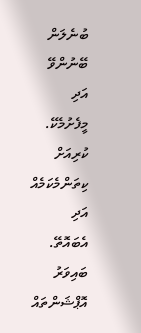ބުނެލަން ބޭނުންވޭ އަދި މީފެށުމެކޭ. ކުރިއަށް ކިތަންމެކަމެއް އަދި އެބައޮތޭ. ބައިވަރު އޮޕްޝަންތައް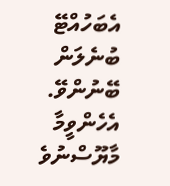އެބަހުއްޓޭ ބުނެލަން ބޭނުންވޭ. އެހެންވީމާ މާޔޫސްނުވެ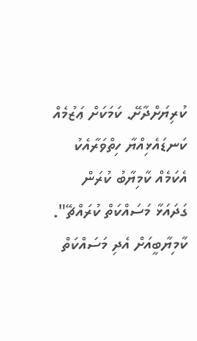ކުރިޔަށްދާށޭ. ކަމަކަށް ޢަޒުމެއް ކަނޑައެޅިއްޔާ ހިތްވަރާއެކު އެކަމެއް ކާމިޔާބު ކުރަން ގަދައަޅާ މަސައްކަތް ކުރައްޗޭ".
ކާމިޔާބީއަށް އެދި މަސައްކަތް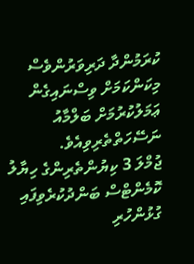ކުރަމުންދާ ދަރިވަރުންވެސް މިކަންކަމަށް ވިސްނައިގެން ޢަމަލުކުރުމަށް ބަލްމާއު ނަސޭހަތްތެރިވިއެވެ.
ޖުމްލަ 3 ކިޔުންތެރިންގެ ހިޔާލު
ކޮމެންޓްސް ބަންދުކުރެވިފައި
ގުޅުންހުރި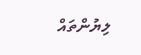ލިޔުންތައް